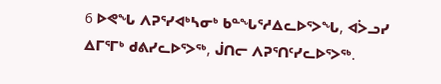6 ᐅᕙᖓ ᐱᕈᕐᓯᐊᒃᓴᓂᒃ ᑲᓐᖓᕐᓱᐃᓚᐅᕐᐳᖓ, ᐊᐴᓗᓯ ᐃᒥᕐᒥᒃ ᑯᕕᓯᓚᐅᕐᐳᖅ, ᒎᑎᓕ ᐱᕈᕐᑎᑦᓯᓚᐅᕐᐳᖅ.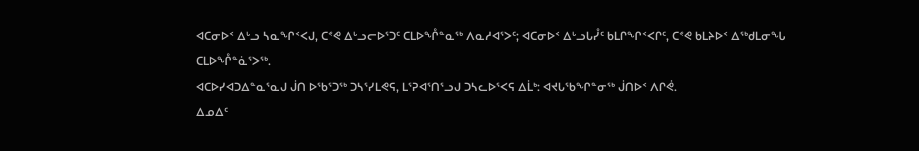ᐊᑕᓂᐅᑉ ᐃᒡᓗ ᓴᓇᖏᑉᐸᒍ, ᑕᕝᕙ ᐃᒡᓗᓕᐅᕐᑐᑦ ᑕᒪᐅᖎᓐᓇᖅ ᐱᓇᓱᐊᕐᐳᑦ; ᐊᑕᓂᐅᑉ ᐃᒡᓗᒐᓮᑦ ᑲᒪᒋᖏᑉᐸᒋᑦ, ᑕᕝᕙ ᑲᒪᔨᐅᑉ ᐃᖅᑯᒪᓂᖓ ᑕᒪᐅᖎᓐᓈᕐᐳᖅ.
ᐊᑕᐅᓯᐊᑐᐃᓐᓇᕐᓇᒍ ᒎᑎ ᐅᖃᕐᑐᖅ ᑐᓴᕐᓯᒪᕙᕋ, ᒪᕐᕈᐊᕐᑎᕐᓗᒍ ᑐᓴᓚᐅᕐᐸᕋ ᐃᒫᒃ: ᐊᔪᒐᖃᖏᓐᓂᖅ ᒎᑎᐅᑉ ᐱᒋᕚ.
ᐃᓄᐃᑦ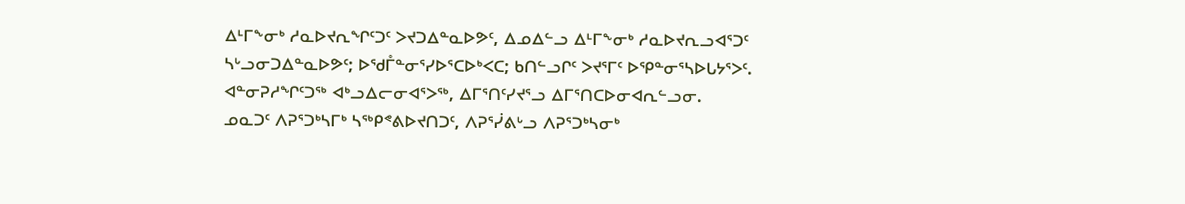ᐃᒻᒥᖕᓂᒃ ᓱᓇᐅᔪᕆᖏᑦᑐᑦ ᐳᔪᑐᐃᓐᓇᐅᕗᑦ, ᐃᓄᐃᓪᓗ ᐃᒻᒥᖕᓂᒃ ᓱᓇᐅᔪᕆᓗᐊᕐᑐᑦ ᓴᒡᓗᓂᑐᐃᓐᓇᐅᕗᑦ; ᐅᖁᒤᓐᓂᕐᓯᐅᕐᑕᐅᒃᐸᑕ; ᑲᑎᓪᓗᒋᑦ ᐳᔪᕐᒥᑦ ᐅᕿᓐᓂᕐᓴᐅᒐᔭᕐᐳᑦ.
ᐊᓐᓂᕈᓱᖏᑦᑐᖅ ᐊᒃᓗᐃᓕᓂᐊᕐᐳᖅ, ᐃᒥᕐᑎᑦᓯᔪᕐᓗ ᐃᒥᕐᑎᑕᐅᓂᐊᕆᓪᓗᓂ.
ᓄᓇᑐᑦ ᐱᕈᕐᑐᒃᓴᒥᒃ ᓴᖅᑭᕝᕕᐅᔪᑎᑐᑦ, ᐱᕈᕐᓰᕕᒡᓗ ᐱᕈᕐᑐᒃᓴᓂᒃ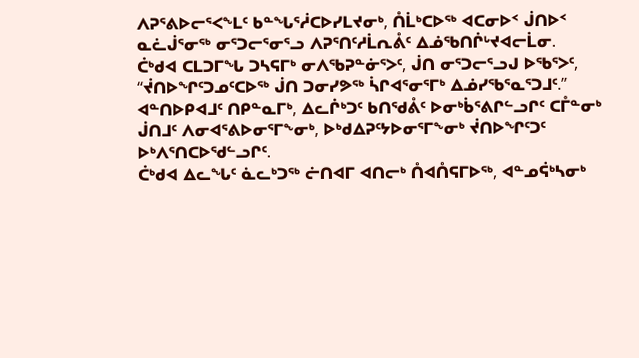ᐱᕈᕐᕕᐅᓕᕐᐸᖕᒪᑦ ᑲᓐᖓᕐᓲᑕᐅᓯᒪᔪᓂᒃ, ᑍᒫᒃᑕᐅᖅ ᐊᑕᓂᐅᑉ ᒎᑎᐅᑉ ᓇᓛᒎᕐᓂᖅ ᓂᕐᑐᓕᕐᓂᕐᓗ ᐱᕈᕐᑎᑦᓱᒫᕆᕔᑦ ᐃᓅᖃᑎᒌᒡᔪᐊᓕᒫᓂ.
ᑖᒃᑯᐊ ᑕᒪᑐᒥᖓ ᑐᓴᕋᒥᒃ ᓂᐱᖃᕈᓐᓃᕐᐳᑦ, ᒎᑎ ᓂᕐᑐᓕᕐᓗᒍ ᐅᖃᕐᐳᑦ, “ᔫᑎᐅᖏᑦᑐᓄᑦᑕᐅᖅ ᒎᑎ ᑐᓂᓯᕗᖅ ᓵᒋᐊᕐᓂᕐᒥᒃ ᐃᓅᓯᖃᕐᓇᕐᑐᒧᑦ.”
ᐊᓐᑎᐅᑭᐊᒧᑦ ᑎᑭᓐᓇᒥᒃ, ᐃᓚᒌᒃᑐᑦ ᑲᑎᖁᕔᑦ ᐅᓂᒃᑳᕐᕕᒋᓪᓗᒋᑦ ᑕᒤᓐᓂᒃ ᒎᑎᒧᑦ ᐱᓂᐊᕐᕕᐅᓂᕐᒥᖕᓂᒃ, ᐅᒃᑯᐃᕈᑦᔭᐅᓂᕐᒥᖕᓂᒃ ᔫᑎᐅᖏᑦᑐᑦ ᐅᒃᐱᕐᑎᑕᐅᖁᓪᓗᒋᑦ.
ᑖᒃᑯᐊ ᐃᓚᖓᑦ ᓈᓚᒃᑐᖅ ᓖᑎᐊᒥ ᐊᑎᓕᒃ ᑍᐊᑍᕋᒥᐅᖅ, ᐊᓐᓄᕌᒃᓴᓂᒃ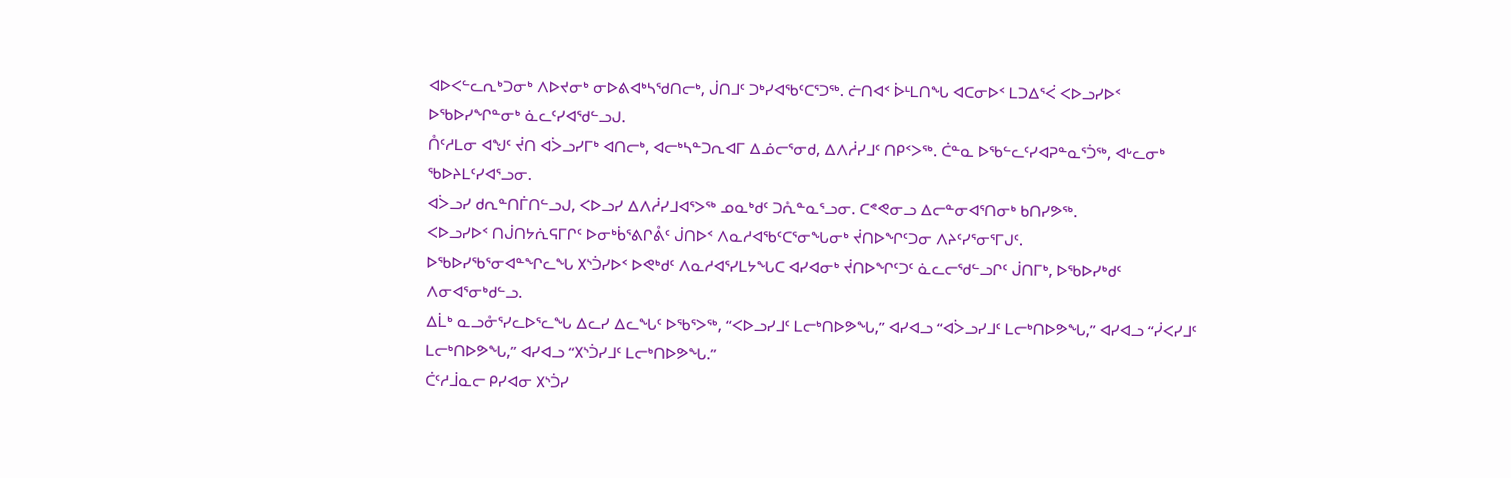ᐊᐅᐸᓪᓚᕆᒃᑐᓂᒃ ᐱᐅᔪᓂᒃ ᓂᐅᕕᐊᒃᓴᖁᑎᓕᒃ, ᒎᑎᒧᑦ ᑐᒃᓯᐊᖃᑦᑕᕐᑐᖅ. ᓖᑎᐊᑉ ᐆᒻᒪᑎᖓ ᐊᑕᓂᐅᑉ ᒪᑐᐃᕐᐹ ᐸᐅᓗᓯᐅᑉ ᐅᖃᐅᓯᖏᓐᓂᒃ ᓈᓚᑦᓯᐊᖁᓪᓗᒍ.
ᑍᑦᓱᒪᓂ ᐊᖑᑦ ᔫᑎ ᐊᐴᓗᓯᒥᒃ ᐊᑎᓕᒃ, ᐊᓕᒃᓴᓐᑐᕆᐊᒥ ᐃᓅᓕᕐᓂᑯ, ᐃᐱᓲᓯᒧᑦ ᑎᑭᑉᐳᖅ. ᑖᓐᓇ ᐅᖃᓪᓚᑦᓯᐊᕈᓐᓇᕐᑑᖅ, ᐊᒡᓚᓂᒃ ᖃᐅᔨᒪᑦᓯᐊᕐᓗᓂ.
ᐊᐴᓗᓯ ᑯᕆᓐᑎᒦᑎᓪᓗᒍ, ᐸᐅᓗᓯ ᐃᐱᓲᓯᒧᐊᕐᐳᖅ ᓄᓇᒃᑯᑦ ᑐᕅᓐᓇᕐᓗᓂ. ᑕᕝᕙᓂᓗ ᐃᓕᓐᓂᐊᕐᑎᓂᒃ ᑲᑎᓯᕗᖅ.
ᐸᐅᓗᓯᐅᑉ ᑎᒎᑎᔭᕇᕋᒥᒋᑦ ᐅᓂᒃᑳᕐᕕᒋᕔᑦ ᒎᑎᐅᑉ ᐱᓇᓱᐊᖃᑦᑕᕐᓂᖓᓂᒃ ᔫᑎᐅᖏᑦᑐᓂ ᐱᔨᑦᓯᕐᓂᕐᒥᒍᑦ.
ᐅᖃᐅᓯᖃᕐᓂᐊᓐᖏᓚᖓ ᙭ᔅᑑᓯᐅᑉ ᐅᕙᒃᑯᑦ ᐱᓇᓱᐊᕐᓯᒪᔭᖓᑕ ᐊᓯᐊᓂᒃ ᔫᑎᐅᖏᑦᑐᑦ ᓈᓚᓕᖁᓪᓗᒋᑦ ᒎᑎᒥᒃ, ᐅᖃᐅᓯᒃᑯᑦ ᐱᓂᐊᕐᓂᒃᑯᓪᓗ.
ᐃᒫᒃ ᓇᓗᓁᕐᓯᓚᐅᕐᓚᖓ ᐃᓚᓯ ᐃᓚᖓᑦ ᐅᖃᕐᐳᖅ, “ᐸᐅᓗᓯᒧᑦ ᒪᓕᒃᑎᐅᕗᖓ,” ᐊᓯᐊᓗ “ᐊᐴᓗᓯᒧᑦ ᒪᓕᒃᑎᐅᕗᖓ,” ᐊᓯᐊᓗ “ᓰᐸᓯᒧᑦ ᒪᓕᒃᑎᐅᕗᖓ,” ᐊᓯᐊᓗ “᙭ᔅᑑᓯᒧᑦ ᒪᓕᒃᑎᐅᕗᖓ.”
ᑖᑦᓱᒨᓇᓕ ᑭᓯᐊᓂ ᙭ᔅᑑᓯ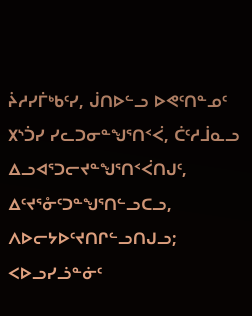ᔩᓱᓯᒦᒃᑲᑦᓯ, ᒎᑎᐅᓪᓗ ᐅᕙᑦᑎᓐᓄᑦ ᙭ᔅᑑᓯ ᓯᓚᑐᓂᓐᖑᕐᑎᑉᐹ, ᑖᑦᓱᒨᓇᓗ ᐃᓗᐊᕐᑐᓕᔪᓐᖑᕐᑎᑉᐹᑎᒍᑦ, ᐃᑦᔪᕐᓁᑦᑐᓐᖑᕐᑎᓪᓗᑕᓗ, ᐱᐅᓕᔭᐅᑦᔪᑎᒋᓪᓗᑎᒍᓗ;
ᐸᐅᓗᓯᓘᓐᓃᑦ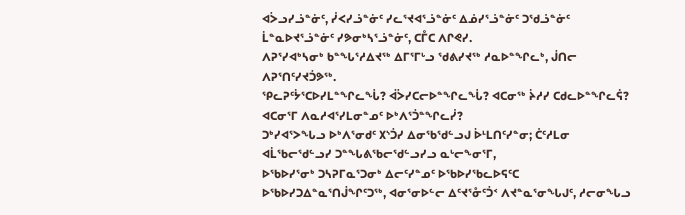ᐊᐴᓗᓯᓘᓐᓃᑦ, ᓰᐸᓯᓘᓐᓃᑦ ᓯᓚᕐᔪᐊᕐᓘᓐᓃᑦ ᐃᓅᓯᕐᓘᓐᓃᑦ ᑐᖁᓘᓐᓃᑦ ᒫᓐᓇᐅᔪᕐᓘᓐᓃᑦ ᓯᕗᓂᒃᓴᕐᓘᓐᓃᑦ, ᑕᒤᑕ ᐱᒋᕙᓯ.
ᐱᕈᕐᓯᐊᒃᓴᓂᒃ ᑲᓐᖓᕐᓱᐃᔪᖅ ᐃᒥᕐᒥᒡᓗ ᖁᕕᓯᔪᖅ ᓱᓇᐅᓐᖏᓚᒃ, ᒎᑎᓕ ᐱᕈᕐᑎᑦᓯᔪᑑᕗᖅ.
ᕿᓚᕈᑦᔮᕐᑕᐅᓯᒪᓐᖏᓚᖔ? ᐋᐴᓯᑕᓕᐅᓐᖏᓚᖔ? ᐊᑕᓂᖅ ᔩᓱᓯ ᑕᑯᓚᐅᓐᖏᓚᕌ? ᐊᑕᓂᕐᒥ ᐱᓇᓱᐊᕐᓯᒪᓂᓐᓄᑦ ᐅᒃᐱᕐᑑᓐᖏᓚᓰ?
ᑐᒃᓯᐊᕐᐳᖓᓗ ᐅᒃᐱᕐᓂᑯᑦ ᙭ᔅᑑᓯ ᐃᓂᖃᖁᓪᓗᒍ ᐆᒻᒪᑎᑦᓯᓐᓂ; ᑖᑦᓱᒪᓂ ᐊᒫᖃᓕᖁᓪᓗᓯ ᑐᓐᖓᕕᖃᓕᖁᓪᓗᓯᓗ ᓇᒡᓕᖕᓂᕐᒥ,
ᐅᖃᐅᓯᕐᓂᒃ ᑐᓴᕈᒥᓇᕐᑐᓂᒃ ᐃᓕᑦᓯᓐᓄᑦ ᐅᖃᐅᓯᖃᓚᐅᕋᑦᑕ ᐅᖃᐅᓯᑐᐃᓐᓇᕐᑎᒎᖏᑦᑐᖅ, ᐊᓂᕐᓂᐅᓪᓕ ᐃᑦᔪᕐᓁᑦᑑᑉ ᐱᔪᓐᓇᕐᓂᖓᒍᑦ, ᓱᓕᓂᖓᓗ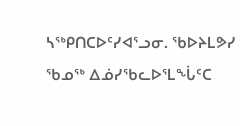ᓴᖅᑭᑎᑕᐅᑦᓯᐊᕐᓗᓂ. ᖃᐅᔨᒪᕗᓯ ᖃᓄᖅ ᐃᓅᓯᖃᓚᐅᕐᒪᖔᑦᑕ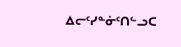ᐃᓕᑦᓯᓐᓃᑦᑎᓪᓗᑕ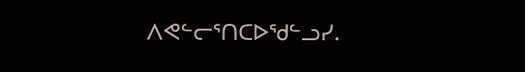ᐱᕙᓪᓕᕐᑎᑕᐅᖁᓪᓗᓯ.